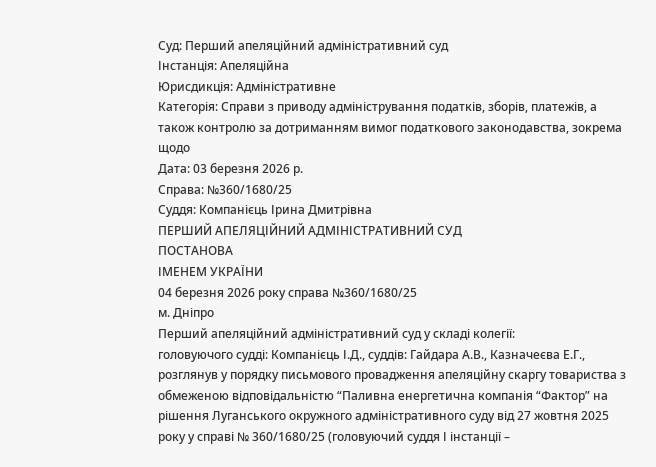Суд: Перший апеляційний адміністративний суд
Інстанція: Апеляційна
Юрисдикція: Адміністративне
Категорія: Справи з приводу адміністрування податків, зборів, платежів, а також контролю за дотриманням вимог податкового законодавства, зокрема щодо
Дата: 03 березня 2026 р.
Справа: №360/1680/25
Суддя: Компанієць Ірина Дмитрівна
ПЕРШИЙ АПЕЛЯЦІЙНИЙ АДМІНІСТРАТИВНИЙ СУД
ПОСТАНОВА
ІМЕНЕМ УКРАЇНИ
04 березня 2026 року справа №360/1680/25
м. Дніпро
Перший апеляційний адміністративний суд у складі колегії:
головуючого судді: Компанієць І.Д., суддів: Гайдара А.В., Казначеєва Е.Г.,
розглянув у порядку письмового провадження апеляційну скаргу товариства з обмеженою відповідальністю “Паливна енергетична компанія “Фактор” на рішення Луганського окружного адміністративного суду від 27 жовтня 2025 року у справі № 360/1680/25 (головуючий суддя І інстанції –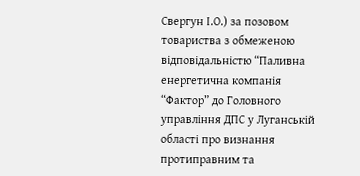Свергун І.О.) за позовом товариства з обмеженою відповідальністю “Паливна енергетична компанія “Фактор” до Головного управління ДПС у Луганській області про визнання протиправним та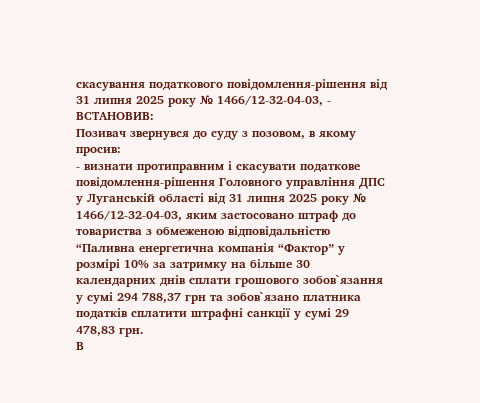скасування податкового повідомлення-рішення від 31 липня 2025 року № 1466/12-32-04-03, -
ВСТАНОВИВ:
Позивач звернувся до суду з позовом, в якому просив:
- визнати протиправним і скасувати податкове повідомлення-рішення Головного управління ДПС у Луганській області від 31 липня 2025 року № 1466/12-32-04-03, яким застосовано штраф до товариства з обмеженою відповідальністю “Паливна енергетична компанія “Фактор” у розмірі 10% за затримку на більше 30 календарних днів сплати грошового зобов`язання у сумі 294 788,37 грн та зобов`язано платника податків сплатити штрафні санкції у сумі 29 478,83 грн.
В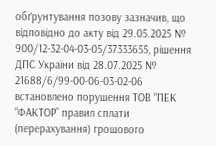обґрунтування позову зазначив, що відповідно до акту від 29.05.2025 № 900/12-32-04-03-05/37333655, рішення ДПС України від 28.07.2025 № 21688/6/99-00-06-03-02-06 встановлено порушення ТОВ “ПЕК “ФАКТОР” правил сплати (перерахування) грошового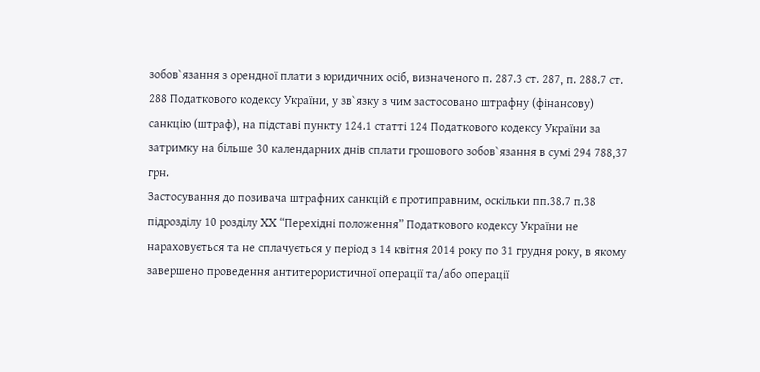зобов`язання з орендної плати з юридичних осіб, визначеного п. 287.3 ст. 287, п. 288.7 ст. 288 Податкового кодексу України, у зв`язку з чим застосовано штрафну (фінансову) санкцію (штраф), на підставі пункту 124.1 статті 124 Податкового кодексу України за затримку на більше 30 календарних днів сплати грошового зобов`язання в сумі 294 788,37 грн.
Застосування до позивача штрафних санкцій є протиправним, оскільки пп.38.7 п.38 підрозділу 10 розділу XX “Перехідні положення” Податкового кодексу України не нараховується та не сплачується у період з 14 квітня 2014 року по 31 грудня року, в якому завершено проведення антитерористичної операції та/або операції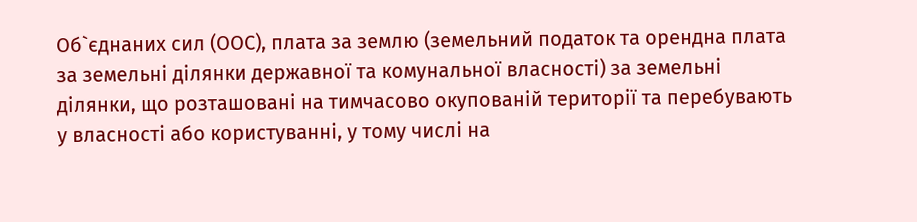Об`єднаних сил (ООС), плата за землю (земельний податок та орендна плата за земельні ділянки державної та комунальної власності) за земельні ділянки, що розташовані на тимчасово окупованій території та перебувають у власності або користуванні, у тому числі на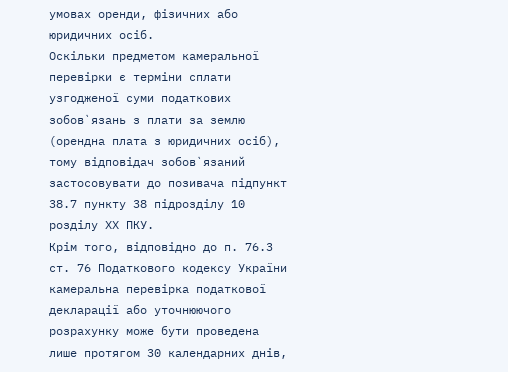умовах оренди, фізичних або юридичних осіб.
Оскільки предметом камеральної перевірки є терміни сплати узгодженої суми податкових зобов`язань з плати за землю (орендна плата з юридичних осіб), тому відповідач зобов`язаний застосовувати до позивача підпункт 38.7 пункту 38 підрозділу 10 розділу ХХ ПКУ.
Крім того, відповідно до п. 76.3 ст. 76 Податкового кодексу України камеральна перевірка податкової декларації або уточнюючого розрахунку може бути проведена лише протягом 30 календарних днів,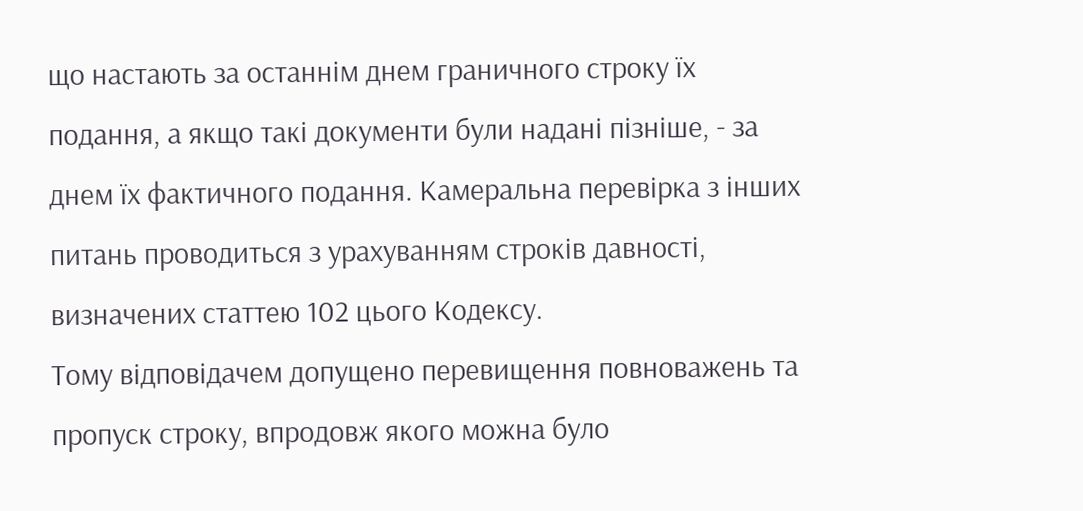що настають за останнім днем граничного строку їх подання, а якщо такі документи були надані пізніше, - за днем їх фактичного подання. Камеральна перевірка з інших питань проводиться з урахуванням строків давності, визначених статтею 102 цього Кодексу.
Тому відповідачем допущено перевищення повноважень та пропуск строку, впродовж якого можна було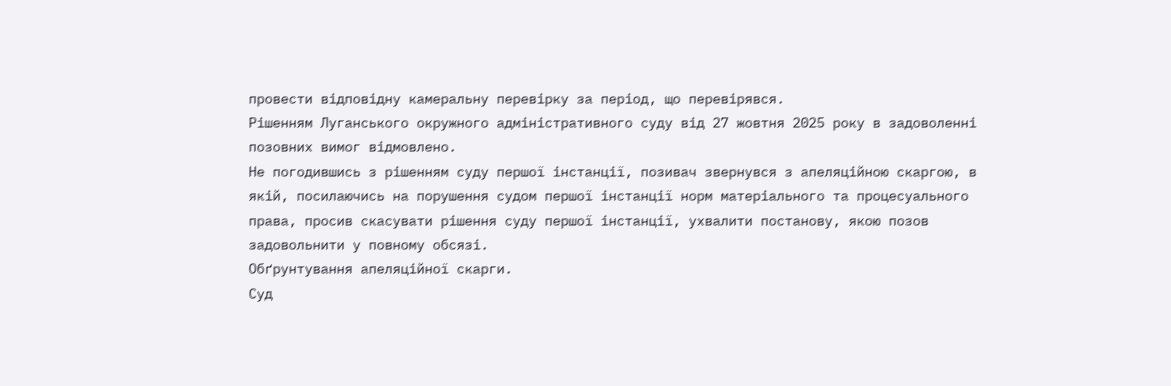провести відповідну камеральну перевірку за період, що перевірявся.
Рішенням Луганського окружного адміністративного суду від 27 жовтня 2025 року в задоволенні позовних вимог відмовлено.
Не погодившись з рішенням суду першої інстанції, позивач звернувся з апеляційною скаргою, в якій, посилаючись на порушення судом першої інстанції норм матеріального та процесуального права, просив скасувати рішення суду першої інстанції, ухвалити постанову, якою позов задовольнити у повному обсязі.
Обґрунтування апеляційної скарги.
Суд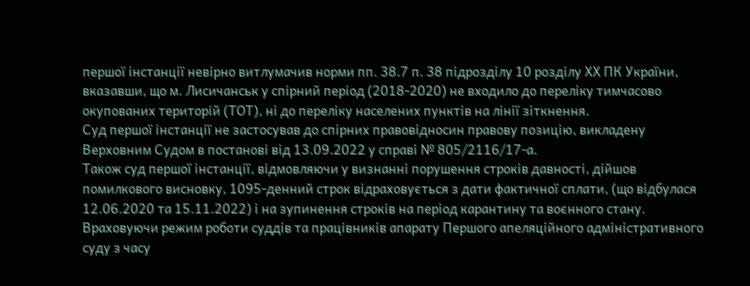першої інстанції невірно витлумачив норми пп. 38.7 п. 38 підрозділу 10 розділу ХХ ПК України, вказавши, що м. Лисичанськ у спірний період (2018-2020) не входило до переліку тимчасово окупованих територій (ТОТ), ні до переліку населених пунктів на лінії зіткнення.
Суд першої інстанції не застосував до спірних правовідносин правову позицію, викладену Верховним Судом в постанові від 13.09.2022 у справі № 805/2116/17-а.
Також суд першої інстанції, відмовляючи у визнанні порушення строків давності, дійшов помилкового висновку, 1095-денний строк відраховується з дати фактичної сплати, (що відбулася 12.06.2020 та 15.11.2022) і на зупинення строків на період карантину та воєнного стану.
Враховуючи режим роботи суддів та працівників апарату Першого апеляційного адміністративного суду з часу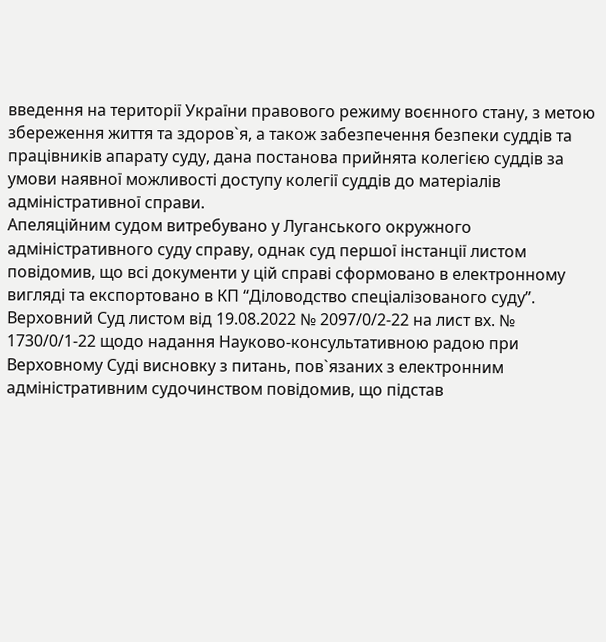введення на території України правового режиму воєнного стану, з метою збереження життя та здоров`я, а також забезпечення безпеки суддів та працівників апарату суду, дана постанова прийнята колегією суддів за умови наявної можливості доступу колегії суддів до матеріалів адміністративної справи.
Апеляційним судом витребувано у Луганського окружного адміністративного суду справу, однак суд першої інстанції листом повідомив, що всі документи у цій справі сформовано в електронному вигляді та експортовано в КП “Діловодство спеціалізованого суду”.
Верховний Суд листом від 19.08.2022 № 2097/0/2-22 на лист вх. № 1730/0/1-22 щодо надання Науково-консультативною радою при Верховному Суді висновку з питань, пов`язаних з електронним адміністративним судочинством повідомив, що підстав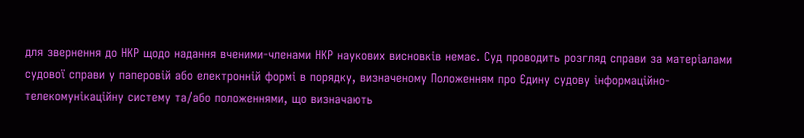для звернення до НКР щодо надання вченими-членами НКР наукових висновків немає. Суд проводить розгляд справи за матеріалами судової справи у паперовій або електронній формі в порядку, визначеному Положенням про Єдину судову інформаційно-телекомунікаційну систему та/або положеннями, що визначають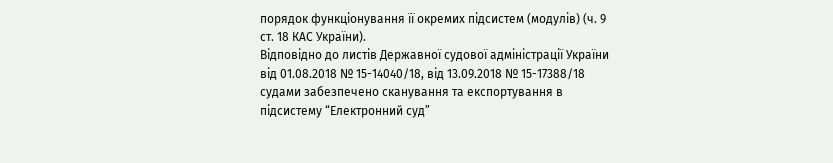порядок функціонування її окремих підсистем (модулів) (ч. 9 ст. 18 КАС України).
Відповідно до листів Державної судової адміністрації України від 01.08.2018 № 15-14040/18, від 13.09.2018 № 15-17388/18 судами забезпечено сканування та експортування в підсистему “Електронний суд”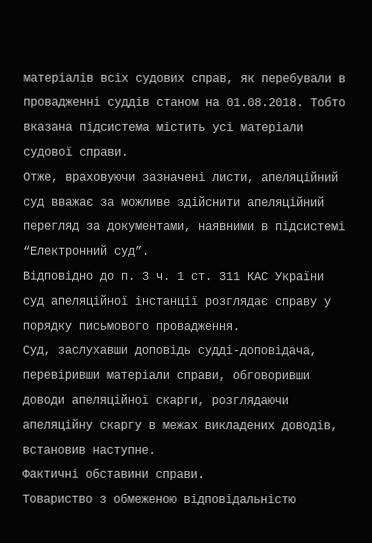матеріалів всіх судових справ, як перебували в провадженні суддів станом на 01.08.2018. Тобто вказана підсистема містить усі матеріали судової справи.
Отже, враховуючи зазначені листи, апеляційний суд вважає за можливе здійснити апеляційний перегляд за документами, наявними в підсистемі “Електронний суд”.
Відповідно до п. 3 ч. 1 ст. 311 КАС України суд апеляційної інстанції розглядає справу у порядку письмового провадження.
Суд, заслухавши доповідь судді-доповідача, перевіривши матеріали справи, обговоривши доводи апеляційної скарги, розглядаючи апеляційну скаргу в межах викладених доводів, встановив наступне.
Фактичні обставини справи.
Товариство з обмеженою відповідальністю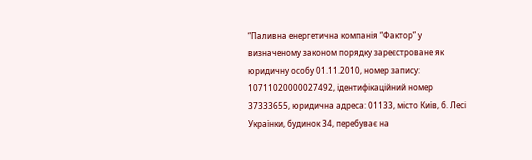“Паливна енергетична компанія “Фактор” у визначеному законом порядку зареєстроване як юридичну особу 01.11.2010, номер запису: 10711020000027492, ідентифікаційний номер 37333655, юридична адреса: 01133, місто Київ, б. Лесі Українки, будинок 34, перебуває на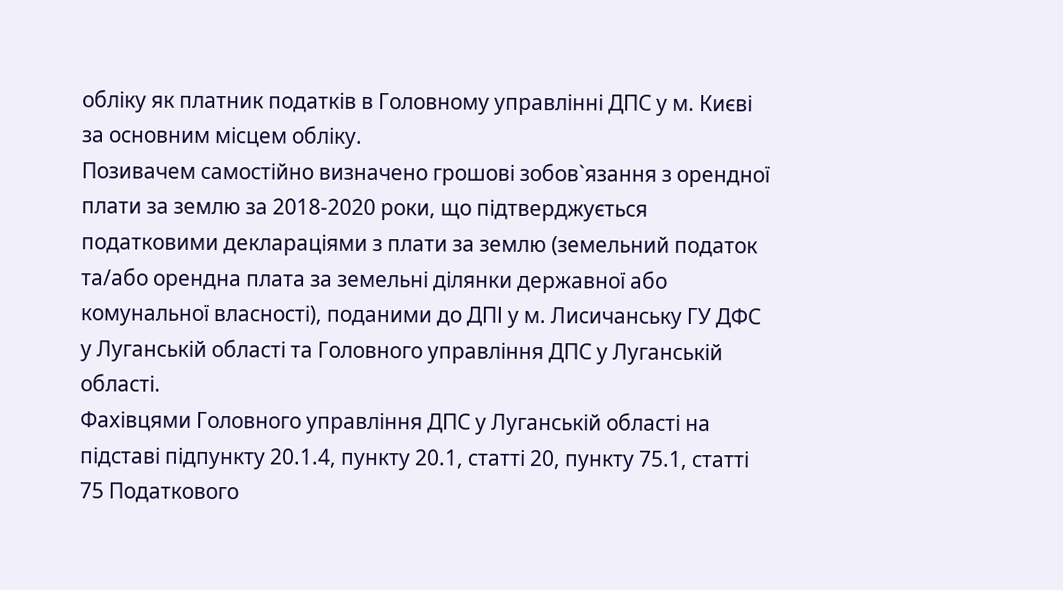обліку як платник податків в Головному управлінні ДПС у м. Києві за основним місцем обліку.
Позивачем самостійно визначено грошові зобов`язання з орендної плати за землю за 2018-2020 роки, що підтверджується податковими деклараціями з плати за землю (земельний податок та/або орендна плата за земельні ділянки державної або комунальної власності), поданими до ДПІ у м. Лисичанську ГУ ДФС у Луганській області та Головного управління ДПС у Луганській області.
Фахівцями Головного управління ДПС у Луганській області на підставі підпункту 20.1.4, пункту 20.1, статті 20, пункту 75.1, статті 75 Податкового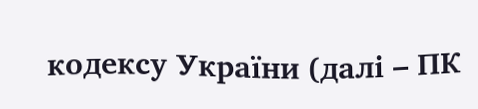кодексу України (далі – ПК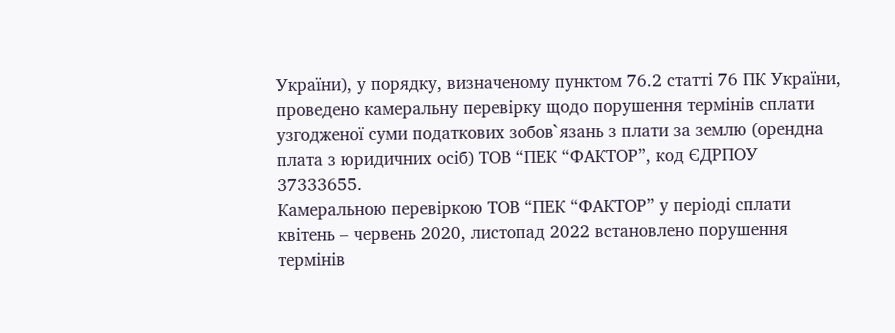України), у порядку, визначеному пунктом 76.2 статті 76 ПК України, проведено камеральну перевірку щодо порушення термінів сплати узгодженої суми податкових зобов`язань з плати за землю (орендна плата з юридичних осіб) ТОВ “ПЕК “ФАКТОР”, код ЄДРПОУ 37333655.
Камеральною перевіркою ТОВ “ПЕК “ФАКТОР” у періоді сплати квітень – червень 2020, листопад 2022 встановлено порушення термінів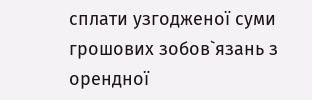сплати узгодженої суми грошових зобов`язань з орендної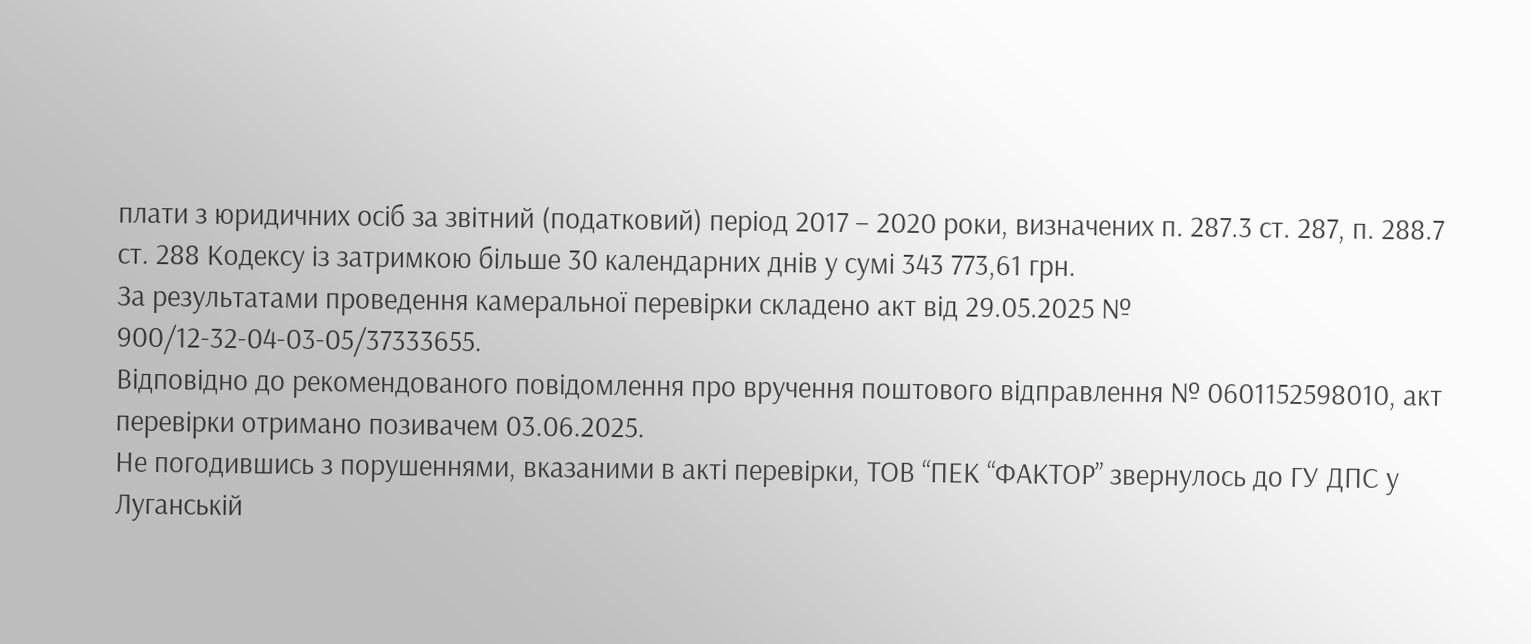плати з юридичних осіб за звітний (податковий) період 2017 – 2020 роки, визначених п. 287.3 ст. 287, п. 288.7 ст. 288 Кодексу із затримкою більше 30 календарних днів у сумі 343 773,61 грн.
За результатами проведення камеральної перевірки складено акт від 29.05.2025 № 900/12-32-04-03-05/37333655.
Відповідно до рекомендованого повідомлення про вручення поштового відправлення № 0601152598010, акт перевірки отримано позивачем 03.06.2025.
Не погодившись з порушеннями, вказаними в акті перевірки, ТОВ “ПЕК “ФАКТОР” звернулось до ГУ ДПС у Луганській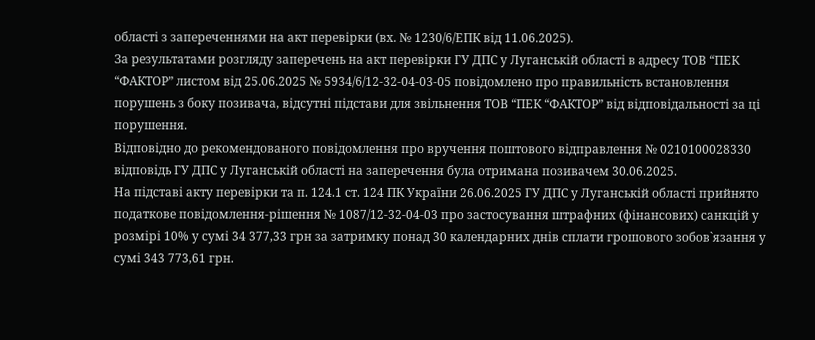області з запереченнями на акт перевірки (вх. № 1230/6/ЕПК від 11.06.2025).
За результатами розгляду заперечень на акт перевірки ГУ ДПС у Луганській області в адресу ТОВ “ПЕК “ФАКТОР” листом від 25.06.2025 № 5934/6/12-32-04-03-05 повідомлено про правильність встановлення порушень з боку позивача, відсутні підстави для звільнення ТОВ “ПЕК “ФАКТОР” від відповідальності за ці порушення.
Відповідно до рекомендованого повідомлення про вручення поштового відправлення № 0210100028330 відповідь ГУ ДПС у Луганській області на заперечення була отримана позивачем 30.06.2025.
На підставі акту перевірки та п. 124.1 ст. 124 ПК України 26.06.2025 ГУ ДПС у Луганській області прийнято податкове повідомлення-рішення № 1087/12-32-04-03 про застосування штрафних (фінансових) санкцій у розмірі 10% у сумі 34 377,33 грн за затримку понад 30 календарних днів сплати грошового зобов`язання у сумі 343 773,61 грн.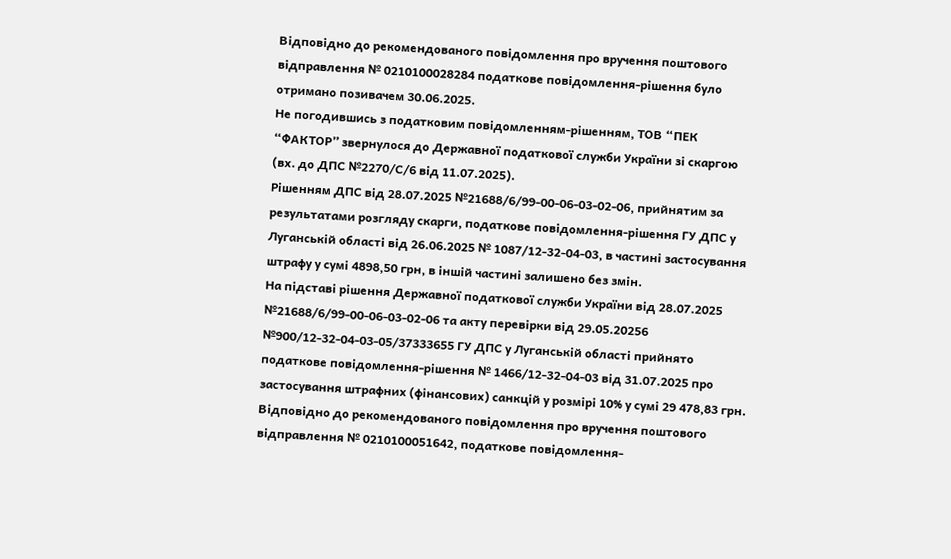Відповідно до рекомендованого повідомлення про вручення поштового відправлення № 0210100028284 податкове повідомлення-рішення було отримано позивачем 30.06.2025.
Не погодившись з податковим повідомленням-рішенням, ТОВ “ПЕК “ФАКТОР” звернулося до Державної податкової служби України зі скаргою (вх. до ДПС №2270/С/6 від 11.07.2025).
Рішенням ДПС від 28.07.2025 №21688/6/99-00-06-03-02-06, прийнятим за результатами розгляду скарги, податкове повідомлення-рішення ГУ ДПС у Луганській області від 26.06.2025 № 1087/12-32-04-03, в частині застосування штрафу у сумі 4898,50 грн, в іншій частині залишено без змін.
На підставі рішення Державної податкової служби України від 28.07.2025 №21688/6/99-00-06-03-02-06 та акту перевірки від 29.05.20256 №900/12-32-04-03-05/37333655 ГУ ДПС у Луганській області прийнято податкове повідомлення-рішення № 1466/12-32-04-03 від 31.07.2025 про застосування штрафних (фінансових) санкцій у розмірі 10% у сумі 29 478,83 грн.
Відповідно до рекомендованого повідомлення про вручення поштового відправлення № 0210100051642, податкове повідомлення-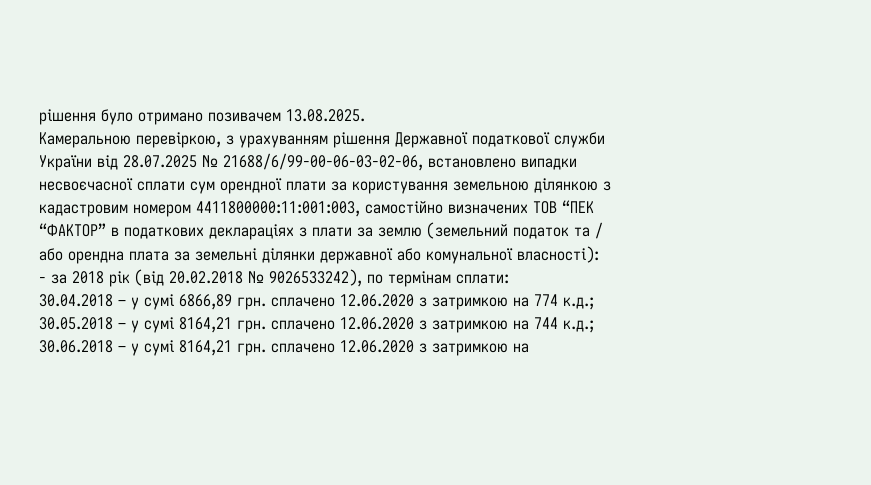рішення було отримано позивачем 13.08.2025.
Камеральною перевіркою, з урахуванням рішення Державної податкової служби України від 28.07.2025 № 21688/6/99-00-06-03-02-06, встановлено випадки несвоєчасної сплати сум орендної плати за користування земельною ділянкою з кадастровим номером 4411800000:11:001:003, самостійно визначених ТОВ “ПЕК “ФАКТОР” в податкових деклараціях з плати за землю (земельний податок та / або орендна плата за земельні ділянки державної або комунальної власності):
- за 2018 рік (від 20.02.2018 № 9026533242), по термінам сплати:
30.04.2018 – у сумі 6866,89 грн. сплачено 12.06.2020 з затримкою на 774 к.д.;
30.05.2018 – у сумі 8164,21 грн. сплачено 12.06.2020 з затримкою на 744 к.д.;
30.06.2018 – у сумі 8164,21 грн. сплачено 12.06.2020 з затримкою на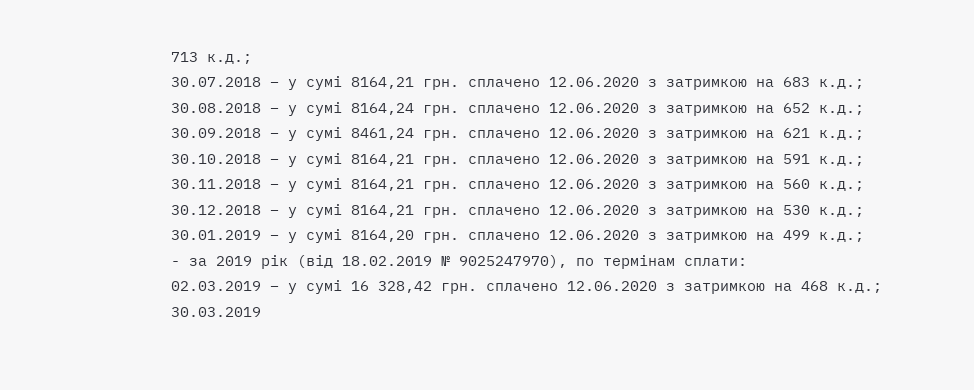713 к.д.;
30.07.2018 – у сумі 8164,21 грн. сплачено 12.06.2020 з затримкою на 683 к.д.;
30.08.2018 – у сумі 8164,24 грн. сплачено 12.06.2020 з затримкою на 652 к.д.;
30.09.2018 – у сумі 8461,24 грн. сплачено 12.06.2020 з затримкою на 621 к.д.;
30.10.2018 – у сумі 8164,21 грн. сплачено 12.06.2020 з затримкою на 591 к.д.;
30.11.2018 – у сумі 8164,21 грн. сплачено 12.06.2020 з затримкою на 560 к.д.;
30.12.2018 – у сумі 8164,21 грн. сплачено 12.06.2020 з затримкою на 530 к.д.;
30.01.2019 – у сумі 8164,20 грн. сплачено 12.06.2020 з затримкою на 499 к.д.;
- за 2019 рік (від 18.02.2019 № 9025247970), по термінам сплати:
02.03.2019 – у сумі 16 328,42 грн. сплачено 12.06.2020 з затримкою на 468 к.д.;
30.03.2019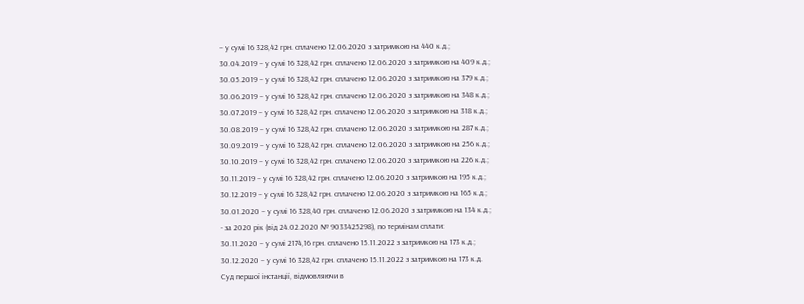– у сумі 16 328,42 грн. сплачено 12.06.2020 з затримкою на 440 к.д.;
30.04.2019 – у сумі 16 328,42 грн. сплачено 12.06.2020 з затримкою на 409 к.д.;
30.05.2019 – у сумі 16 328,42 грн. сплачено 12.06.2020 з затримкою на 379 к.д.;
30.06.2019 – у сумі 16 328,42 грн. сплачено 12.06.2020 з затримкою на 348 к.д.;
30.07.2019 – у сумі 16 328,42 грн. сплачено 12.06.2020 з затримкою на 318 к.д.;
30.08.2019 – у сумі 16 328,42 грн. сплачено 12.06.2020 з затримкою на 287 к.д.;
30.09.2019 – у сумі 16 328,42 грн. сплачено 12.06.2020 з затримкою на 256 к.д.;
30.10.2019 – у сумі 16 328,42 грн. сплачено 12.06.2020 з затримкою на 226 к.д.;
30.11.2019 – у сумі 16 328,42 грн. сплачено 12.06.2020 з затримкою на 195 к.д.;
30.12.2019 – у сумі 16 328,42 грн. сплачено 12.06.2020 з затримкою на 165 к.д.;
30.01.2020 – у сумі 16 328,40 грн. сплачено 12.06.2020 з затримкою на 134 к.д.;
- за 2020 рік (від 24.02.2020 № 9033425298), по термінам сплати:
30.11.2020 – у сумі 2174,16 грн. сплачено 15.11.2022 з затримкою на 173 к.д.;
30.12.2020 – у сумі 16 328,42 грн. сплачено 15.11.2022 з затримкою на 173 к.д.
Суд першої інстанції, відмовляючи в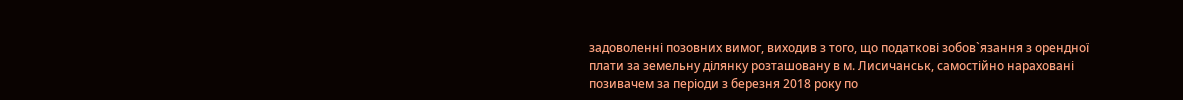задоволенні позовних вимог, виходив з того, що податкові зобов`язання з орендної плати за земельну ділянку розташовану в м. Лисичанськ, самостійно нараховані позивачем за періоди з березня 2018 року по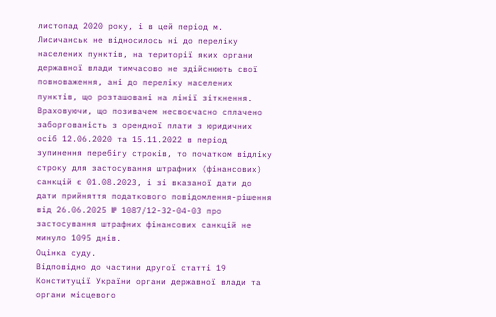листопад 2020 року, і в цей період м. Лисичанськ не відносилось ні до переліку населених пунктів, на території яких органи державної влади тимчасово не здійснюють свої повноваження, ані до переліку населених пунктів, що розташовані на лінії зіткнення.
Враховуючи, що позивачем несвоєчасно сплачено заборгованість з орендної плати з юридичних осіб 12.06.2020 та 15.11.2022 в період зупинення перебігу строків, то початком відліку строку для застосування штрафних (фінансових) санкцій є 01.08.2023, і зі вказаної дати до дати прийняття податкового повідомлення-рішення від 26.06.2025 № 1087/12-32-04-03 про застосування штрафних фінансових санкцій не минуло 1095 днів.
Оцінка суду.
Відповідно до частини другої статті 19 Конституції України органи державної влади та органи місцевого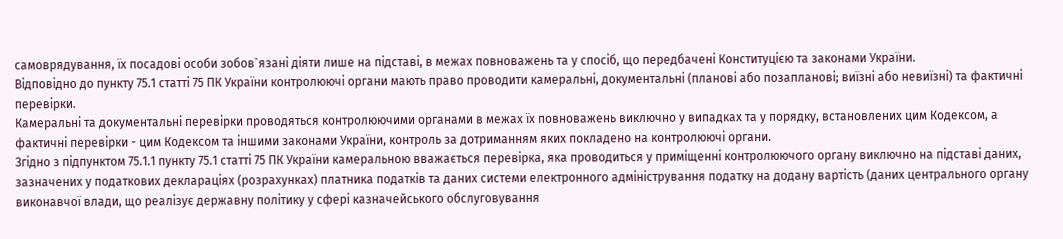самоврядування, їх посадові особи зобов`язані діяти лише на підставі, в межах повноважень та у спосіб, що передбачені Конституцією та законами України.
Відповідно до пункту 75.1 статті 75 ПК України контролюючі органи мають право проводити камеральні, документальні (планові або позапланові; виїзні або невиїзні) та фактичні перевірки.
Камеральні та документальні перевірки проводяться контролюючими органами в межах їх повноважень виключно у випадках та у порядку, встановлених цим Кодексом, а фактичні перевірки - цим Кодексом та іншими законами України, контроль за дотриманням яких покладено на контролюючі органи.
Згідно з підпунктом 75.1.1 пункту 75.1 статті 75 ПК України камеральною вважається перевірка, яка проводиться у приміщенні контролюючого органу виключно на підставі даних, зазначених у податкових деклараціях (розрахунках) платника податків та даних системи електронного адміністрування податку на додану вартість (даних центрального органу виконавчої влади, що реалізує державну політику у сфері казначейського обслуговування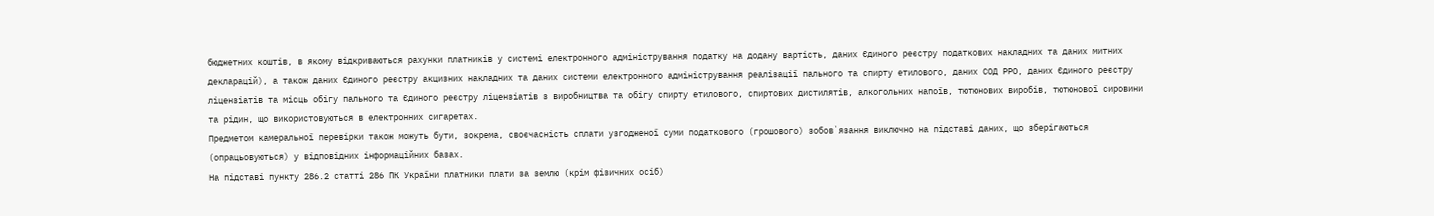бюджетних коштів, в якому відкриваються рахунки платників у системі електронного адміністрування податку на додану вартість, даних Єдиного реєстру податкових накладних та даних митних декларацій), а також даних Єдиного реєстру акцизних накладних та даних системи електронного адміністрування реалізації пального та спирту етилового, даних СОД РРО, даних Єдиного реєстру ліцензіатів та місць обігу пального та Єдиного реєстру ліцензіатів з виробництва та обігу спирту етилового, спиртових дистилятів, алкогольних напоїв, тютюнових виробів, тютюнової сировини та рідин, що використовуються в електронних сигаретах.
Предметом камеральної перевірки також можуть бути, зокрема, своєчасність сплати узгодженої суми податкового (грошового) зобов`язання виключно на підставі даних, що зберігаються (опрацьовуються) у відповідних інформаційних базах.
На підставі пункту 286.2 статті 286 ПК України платники плати за землю (крім фізичних осіб)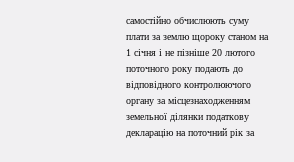самостійно обчислюють суму плати за землю щороку станом на 1 січня і не пізніше 20 лютого поточного року подають до відповідного контролюючого органу за місцезнаходженням земельної ділянки податкову декларацію на поточний рік за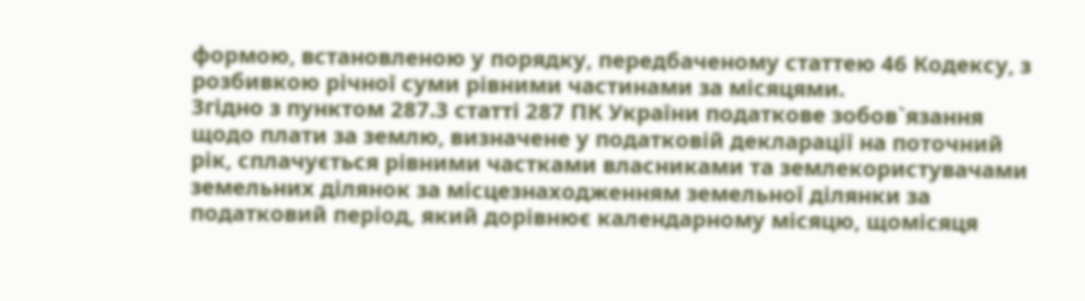формою, встановленою у порядку, передбаченому статтею 46 Кодексу, з розбивкою річної суми рівними частинами за місяцями.
Згідно з пунктом 287.3 статті 287 ПК України податкове зобов`язання щодо плати за землю, визначене у податковій декларації на поточний рік, сплачується рівними частками власниками та землекористувачами земельних ділянок за місцезнаходженням земельної ділянки за податковий період, який дорівнює календарному місяцю, щомісяця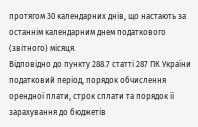протягом 30 календарних днів, що настають за останнім календарним днем податкового (звітного) місяця.
Відповідно до пункту 288.7 статті 287 ПК України податковий період, порядок обчислення орендної плати, строк сплати та порядок її зарахування до бюджетів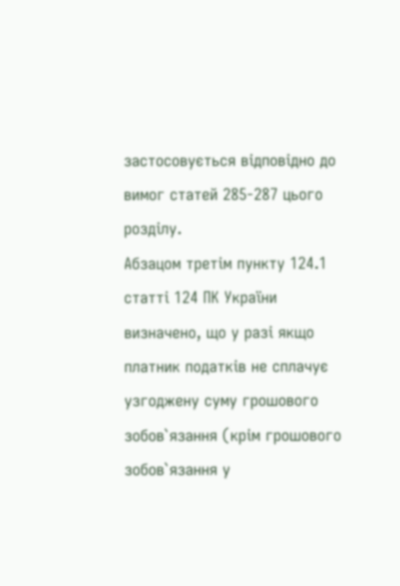застосовується відповідно до вимог статей 285-287 цього розділу.
Абзацом третім пункту 124.1 статті 124 ПК України визначено, що у разі якщо платник податків не сплачує узгоджену суму грошового зобов`язання (крім грошового зобов`язання у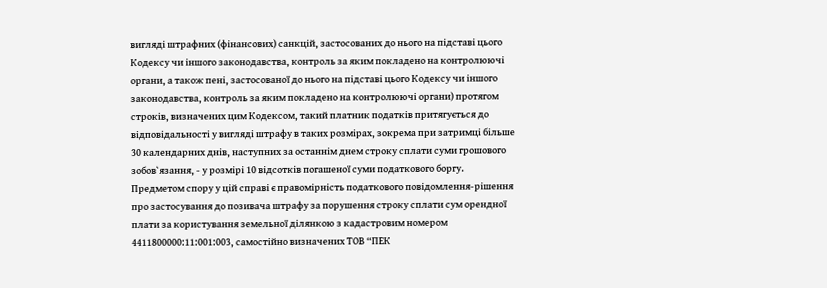вигляді штрафних (фінансових) санкцій, застосованих до нього на підставі цього Кодексу чи іншого законодавства, контроль за яким покладено на контролюючі органи, а також пені, застосованої до нього на підставі цього Кодексу чи іншого законодавства, контроль за яким покладено на контролюючі органи) протягом строків, визначених цим Кодексом, такий платник податків притягується до відповідальності у вигляді штрафу в таких розмірах, зокрема при затримці більше 30 календарних днів, наступних за останнім днем строку сплати суми грошового зобов`язання, - у розмірі 10 відсотків погашеної суми податкового боргу.
Предметом спору у цій справі є правомірність податкового повідомлення-рішення про застосування до позивача штрафу за порушення строку сплати сум орендної плати за користування земельної ділянкою з кадастровим номером 4411800000:11:001:003, самостійно визначених ТОВ “ПЕК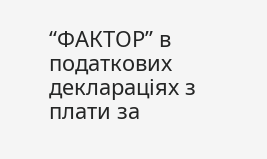“ФАКТОР” в податкових деклараціях з плати за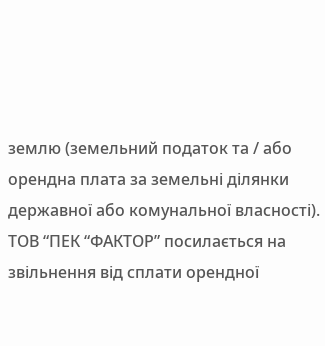землю (земельний податок та / або орендна плата за земельні ділянки державної або комунальної власності).
ТОВ “ПЕК “ФАКТОР” посилається на звільнення від сплати орендної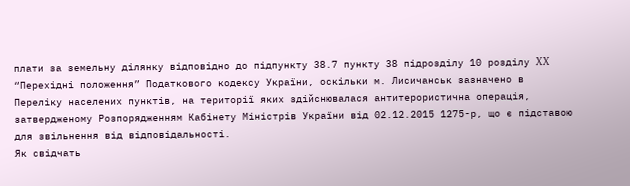плати за земельну ділянку відповідно до підпункту 38.7 пункту 38 підрозділу 10 розділу XX “Перехідні положення” Податкового кодексу України, оскільки м. Лисичанськ зазначено в Переліку населених пунктів, на території яких здійснювалася антитерористична операція, затвердженому Розпорядженням Кабінету Міністрів України від 02.12.2015 1275-р, що є підставою для звільнення від відповідальності.
Як свідчать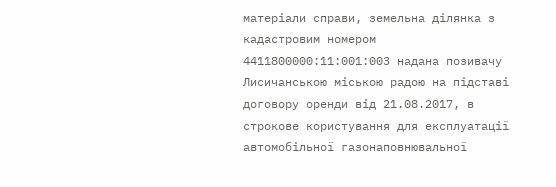матеріали справи, земельна ділянка з кадастровим номером 4411800000:11:001:003 надана позивачу Лисичанською міською радою на підставі договору оренди від 21.08.2017, в строкове користування для експлуатації автомобільної газонаповнювальної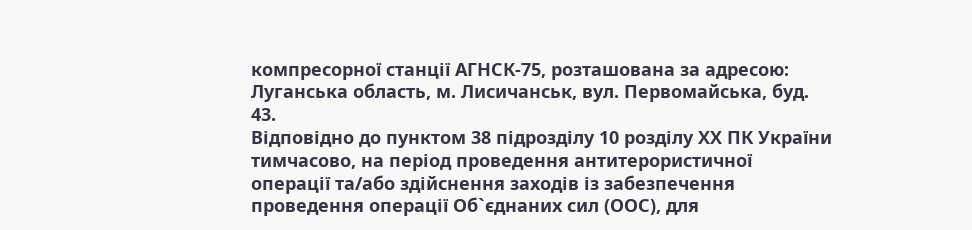компресорної станції АГНСК-75, розташована за адресою: Луганська область, м. Лисичанськ, вул. Первомайська, буд. 43.
Відповідно до пунктом 38 підрозділу 10 розділу ХХ ПК України тимчасово, на період проведення антитерористичної операції та/або здійснення заходів із забезпечення проведення операції Об`єднаних сил (ООС), для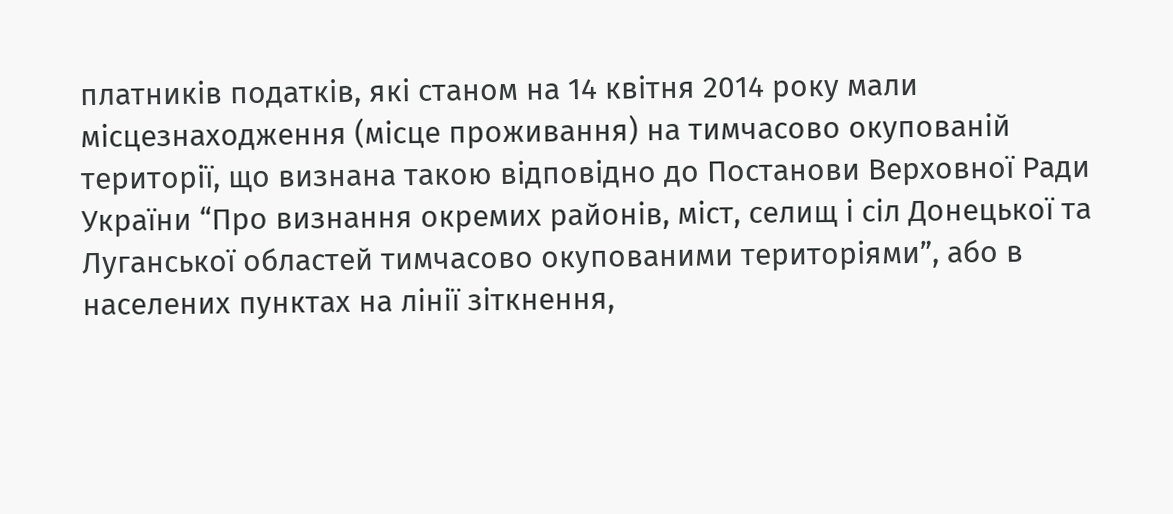платників податків, які станом на 14 квітня 2014 року мали місцезнаходження (місце проживання) на тимчасово окупованій території, що визнана такою відповідно до Постанови Верховної Ради України “Про визнання окремих районів, міст, селищ і сіл Донецької та Луганської областей тимчасово окупованими територіями”, або в населених пунктах на лінії зіткнення,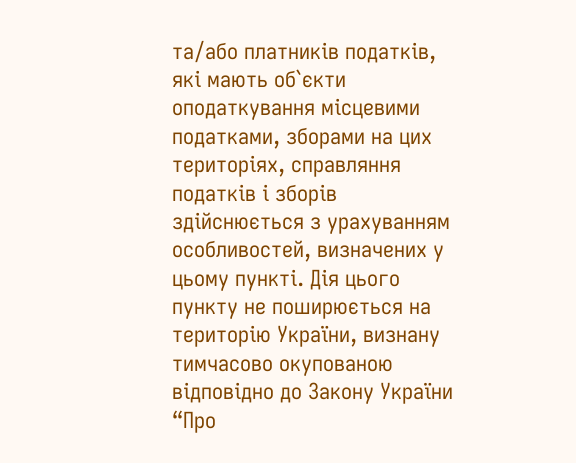та/або платників податків, які мають об`єкти оподаткування місцевими податками, зборами на цих територіях, справляння податків і зборів здійснюється з урахуванням особливостей, визначених у цьому пункті. Дія цього пункту не поширюється на територію України, визнану тимчасово окупованою відповідно до Закону України “Про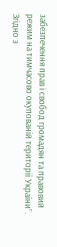забезпечення прав і свобод громадян та правовий режим на тимчасово окупованій території України”.
Згідно з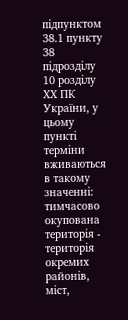підпунктом 38.1 пункту 38 підрозділу 10 розділу ХХ ПК України, у цьому пункті терміни вживаються в такому значенні:
тимчасово окупована територія - територія окремих районів, міст,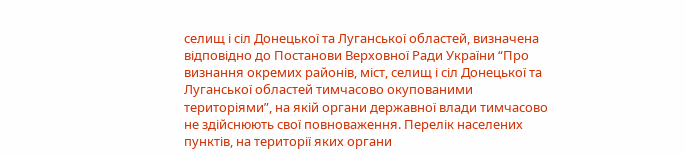селищ і сіл Донецької та Луганської областей, визначена відповідно до Постанови Верховної Ради України “Про визнання окремих районів, міст, селищ і сіл Донецької та Луганської областей тимчасово окупованими територіями”, на якій органи державної влади тимчасово не здійснюють свої повноваження. Перелік населених пунктів, на території яких органи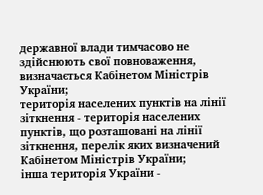державної влади тимчасово не здійснюють свої повноваження, визначається Кабінетом Міністрів України;
територія населених пунктів на лінії зіткнення - територія населених пунктів, що розташовані на лінії зіткнення, перелік яких визначений Кабінетом Міністрів України;
інша територія України -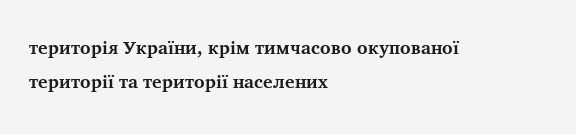територія України, крім тимчасово окупованої території та території населених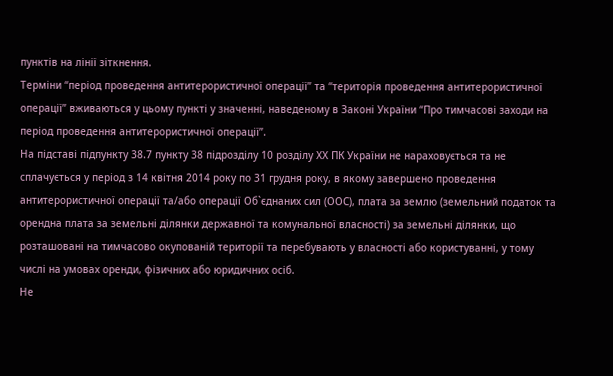пунктів на лінії зіткнення.
Терміни “період проведення антитерористичної операції” та “територія проведення антитерористичної операції” вживаються у цьому пункті у значенні, наведеному в Законі України “Про тимчасові заходи на період проведення антитерористичної операції”.
На підставі підпункту 38.7 пункту 38 підрозділу 10 розділу ХХ ПК України не нараховується та не сплачується у період з 14 квітня 2014 року по 31 грудня року, в якому завершено проведення антитерористичної операції та/або операції Об`єднаних сил (ООС), плата за землю (земельний податок та орендна плата за земельні ділянки державної та комунальної власності) за земельні ділянки, що розташовані на тимчасово окупованій території та перебувають у власності або користуванні, у тому числі на умовах оренди, фізичних або юридичних осіб.
Не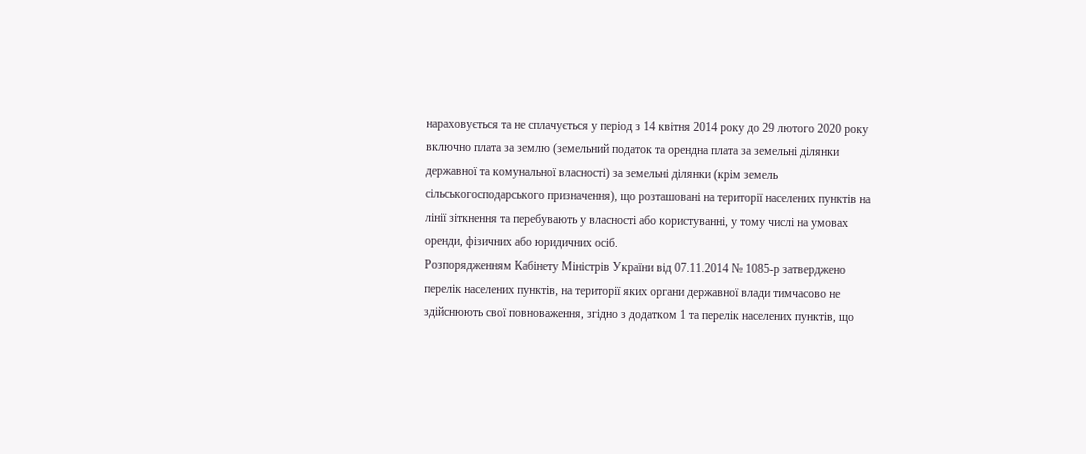нараховується та не сплачується у період з 14 квітня 2014 року до 29 лютого 2020 року включно плата за землю (земельний податок та орендна плата за земельні ділянки державної та комунальної власності) за земельні ділянки (крім земель сільськогосподарського призначення), що розташовані на території населених пунктів на лінії зіткнення та перебувають у власності або користуванні, у тому числі на умовах оренди, фізичних або юридичних осіб.
Розпорядженням Кабінету Міністрів України від 07.11.2014 № 1085-р затверджено перелік населених пунктів, на території яких органи державної влади тимчасово не здійснюють свої повноваження, згідно з додатком 1 та перелік населених пунктів, що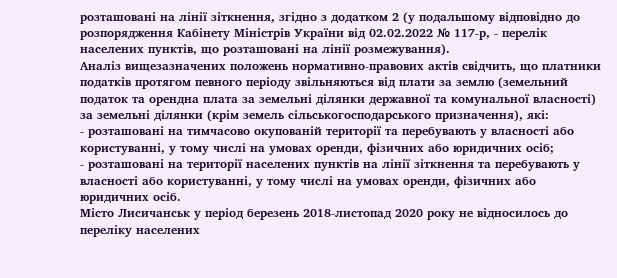розташовані на лінії зіткнення, згідно з додатком 2 (у подальшому відповідно до розпорядження Кабінету Міністрів України від 02.02.2022 № 117-р, - перелік населених пунктів, що розташовані на лінії розмежування).
Аналіз вищезазначених положень нормативно-правових актів свідчить, що платники податків протягом певного періоду звільняються від плати за землю (земельний податок та орендна плата за земельні ділянки державної та комунальної власності) за земельні ділянки (крім земель сільськогосподарського призначення), які:
- розташовані на тимчасово окупованій території та перебувають у власності або користуванні, у тому числі на умовах оренди, фізичних або юридичних осіб;
- розташовані на території населених пунктів на лінії зіткнення та перебувають у власності або користуванні, у тому числі на умовах оренди, фізичних або юридичних осіб.
Місто Лисичанськ у період березень 2018-листопад 2020 року не відносилось до переліку населених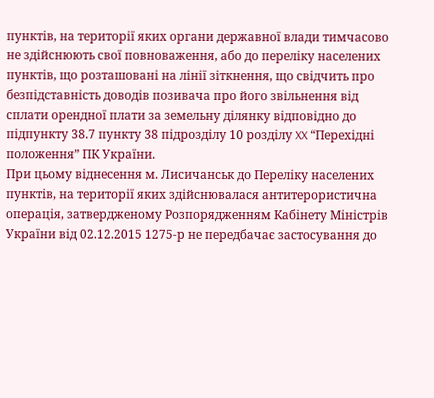пунктів, на території яких органи державної влади тимчасово не здійснюють свої повноваження, або до переліку населених пунктів, що розташовані на лінії зіткнення, що свідчить про безпідставність доводів позивача про його звільнення від сплати орендної плати за земельну ділянку відповідно до підпункту 38.7 пункту 38 підрозділу 10 розділу XX “Перехідні положення” ПК України.
При цьому віднесення м. Лисичанськ до Переліку населених пунктів, на території яких здійснювалася антитерористична операція, затвердженому Розпорядженням Кабінету Міністрів України від 02.12.2015 1275-р не передбачає застосування до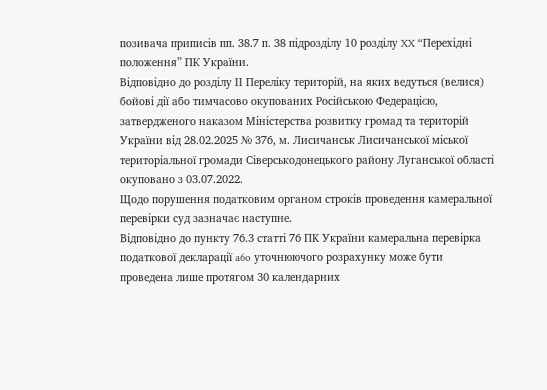позивача приписів пп. 38.7 п. 38 підрозділу 10 розділу XX “Перехідні положення” ПК України.
Відповідно до розділу ІІ Переліку територій, на яких ведуться (велися) бойові дії або тимчасово окупованих Російською Федерацією, затвердженого наказом Міністерства розвитку громад та територій України від 28.02.2025 № 376, м. Лисичанськ Лисичанської міської територіальної громади Сіверськодонецького району Луганської області окуповано з 03.07.2022.
Щодо порушення податковим органом строків проведення камеральної перевірки суд зазначає наступне.
Відповідно до пункту 76.3 статті 76 ПK України камеральна перевірка податкової декларації a6o уточнюючого розрахунку може бути проведена лише протягом 30 календарних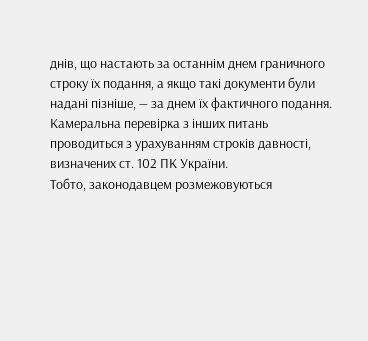днів, що настають за останнім днем граничного строку їx подання, а якщо такі документи були надані пізніше, — за днем їх фактичного подання.
Камеральна перевірка з інших питань проводиться з урахуванням строків давності, визначених ст. 102 ПК України.
Тобто, законодавцем розмежовуються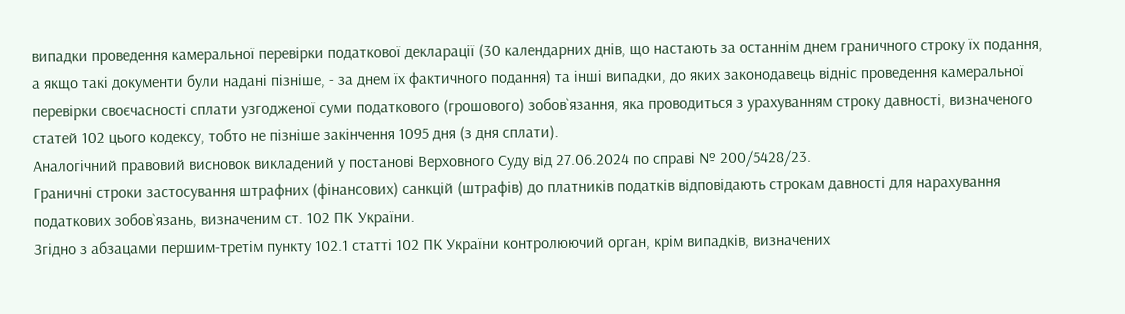випадки проведення камеральної перевірки податкової декларації (30 календарних днів, що настають за останнім днем граничного строку їх подання, а якщо такі документи були надані пізніше, - за днем їх фактичного подання) та інші випадки, до яких законодавець відніс проведення камеральної перевірки своєчасності сплати узгодженої суми податкового (грошового) зобов`язання, яка проводиться з урахуванням строку давності, визначеного статей 102 цього кодексу, тобто не пізніше закінчення 1095 дня (з дня сплати).
Аналогічний правовий висновок викладений у постанові Верховного Суду від 27.06.2024 по справі № 200/5428/23.
Граничні строки застосування штрафних (фінансових) санкцій (штрафів) до платників податків відповідають строкам давності для нарахування податкових зобов`язань, визначеним ст. 102 ПК України.
Згідно з абзацами першим-третім пункту 102.1 статті 102 ПK України контролюючий орган, крім випадків, визначених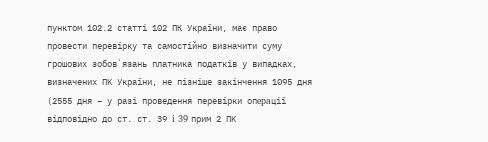пунктом 102.2 статті 102 ПК України, має право провести перевірку та самостійно визначити суму грошових зобов`язань платника податків у випадках, визначених ПK України, не пізніше закінчення 1095 дня (2555 дня – у разі проведення перевірки oпepaції відповідно до ст. ст. 39 i 39 прим 2 ПK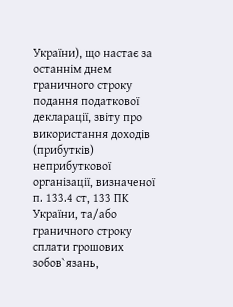України), що настає за останнім днем граничного строку подання податкової декларації, звіту про використання доходів (прибутків) неприбуткової організації, визначеної п. 133.4 ст, 133 ПK України, та/або граничного строку сплати грошових зобов`язань,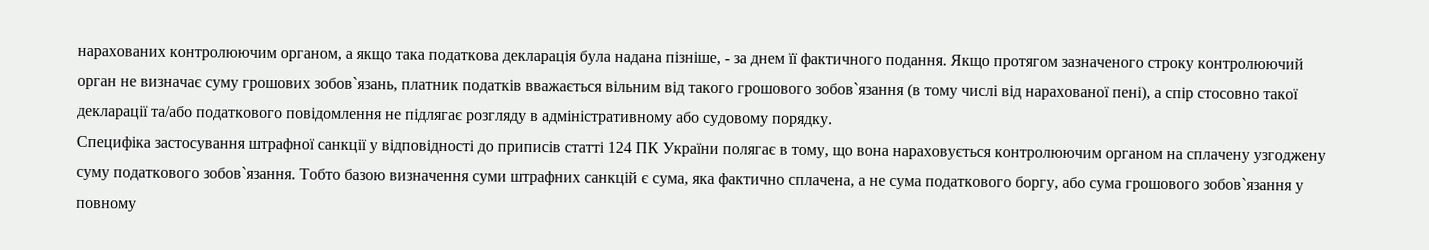нарахованих контролюючим органом, а якщо така податкова декларація була надана пізніше, - за днем її фактичного подання. Якщо протягом зазначеного строку контролюючий орган не визначає суму грошових зобов`язань, платник податків вважається вільним від такого грошового зобов`язання (в тому числі від нарахованої пені), а спір стосовно такої декларації та/або податкового повідомлення не підлягає розгляду в адміністративному aбo судовому порядку.
Специфіка застосування штрафної санкції у відповідності до приписів статті 124 ПК України полягає в тому, що вона нараховується контролюючим органом на сплачену узгоджену суму податкового зобов`язання. Тобто базою визначення суми штрафних санкцій є сума, яка фактично сплачена, а не сума податкового боргу, або сума грошового зобов`язання у повному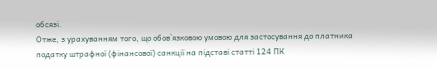обсязі.
Отже, з урахуванням того, що обов`язковою умовою для застосування до платника податку штрафної (фінансової) санкції на підставі статті 124 ПК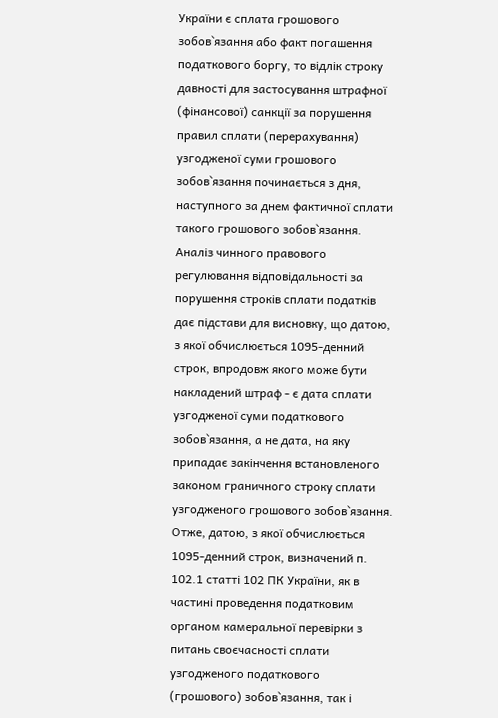України є сплата грошового зобов`язання або факт погашення податкового боргу, то відлік строку давності для застосування штрафної (фінансової) санкції за порушення правил сплати (перерахування) узгодженої суми грошового зобов`язання починається з дня, наступного за днем фактичної сплати такого грошового зобов`язання.
Аналіз чинного правового регулювання відповідальності за порушення строків сплати податків дає підстави для висновку, що датою, з якої обчислюється 1095-денний строк, впродовж якого може бути накладений штраф - є дата сплати узгодженої суми податкового зобов`язання, а не дата, на яку припадає закінчення встановленого законом граничного строку сплати узгодженого грошового зобов`язання.
Отже, датою, з якої обчислюється 1095-денний строк, визначений п. 102.1 статті 102 ПК України, як в частині проведення податковим органом камеральної перевірки з питань своєчасності сплати узгодженого податкового (грошового) зобов`язання, так і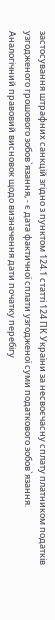застосування штрафних санкцій згідно з пунктом 124.1 статті 124 ПК України за несвоєчасну сплату платником податків узгодженого грошового зобов`язання, - є дата фактичної сплати узгодженої суми податкового зобов`язання.
Аналогічний правовий висновок щодо визначення дати початку перебігу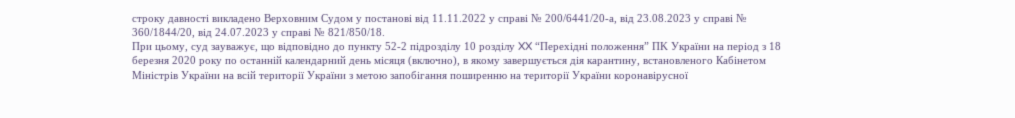строку давності викладено Верховним Судом у постанові від 11.11.2022 у справі № 200/6441/20-а, від 23.08.2023 у справі № 360/1844/20, від 24.07.2023 у справі № 821/850/18.
При цьому, суд зауважує, що відповідно до пункту 52-2 підрозділу 10 розділу XX “Перехідні положення” ПK України на період з 18 березня 2020 року по останній календарний день місяця (включно), в якому завершується дія карантину, встановленого Кабінетом Міністрів України на всій території України з метою запобігання поширенню на території України коронавірусної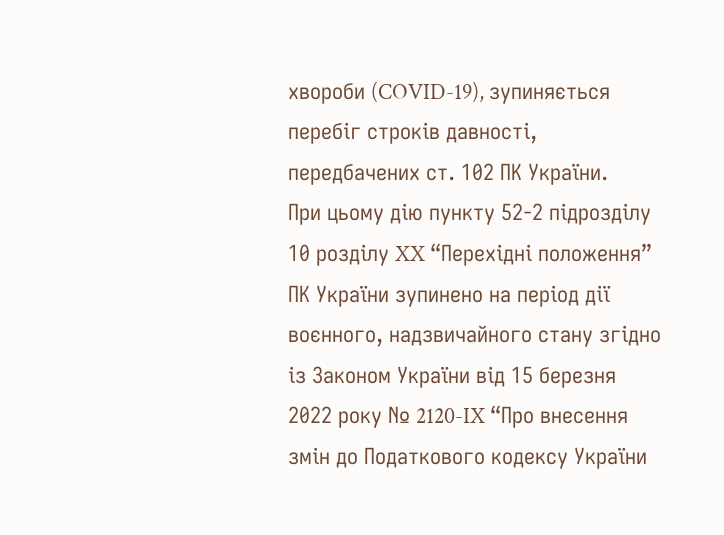хвороби (COVID-19), зупиняється перебіг строків давності, передбачених ст. 102 ПK України.
При цьому дію пункту 52-2 підрозділу 10 розділу XX “Перехідні положення” ПК України зупинено на період дії воєнного, надзвичайного стану згідно із Законом України від 15 березня 2022 року № 2120-IX “Про внесення змін до Податкового кодексу України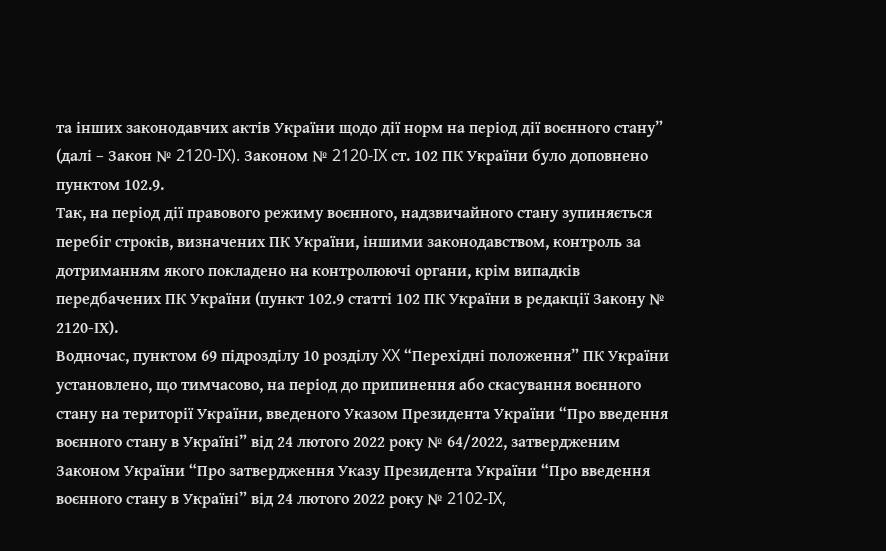та інших законодавчих актів України щодо дії норм на період дії воєнного стану” (далі – Закон № 2120-IX). Законом № 2120-IX ст. 102 ПК України було доповнено пунктом 102.9.
Так, на період дії правового режиму воєнного, надзвичайного стану зупиняється перебіг строків, визначених ПК України, іншими законодавством, контроль за дотриманням якого покладено на контролюючі органи, крім випадків передбачених ПК України (пункт 102.9 статті 102 ПК України в редакції Закону № 2120-ІХ).
Водночас, пунктом 69 підрозділу 10 розділу XX “Перехідні положення” ПК України установлено, що тимчасово, на період до припинення або скасування воєнного стану на території України, введеного Указом Президента України “Про введення воєнного стану в Україні” від 24 лютого 2022 року № 64/2022, затвердженим Законом України “Про затвердження Указу Президента України “Про введення воєнного стану в Україні” від 24 лютого 2022 року № 2102-IX,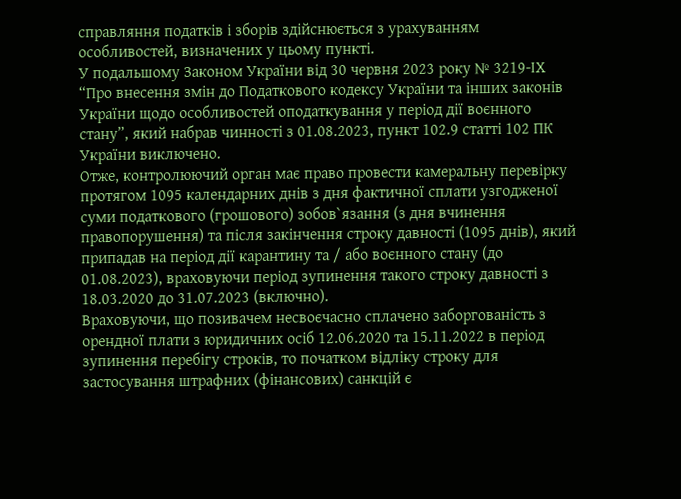справляння податків і зборів здійснюється з урахуванням особливостей, визначених у цьому пункті.
У подальшому Законом України від 30 червня 2023 року № 3219-ІХ “Про внесення змін до Податкового кодексу України та інших законів України щодо особливостей оподаткування у період дії воєнного стану”, який набрав чинності з 01.08.2023, пункт 102.9 статті 102 ПК України виключено.
Отже, контролюючий орган має право провести камеральну перевірку протягом 1095 календарних днів з дня фактичної сплати узгодженої суми податкового (грошового) зобов`язання (з дня вчинення правопорушення) та після закінчення строку давності (1095 днів), який припадав на період дії карантину та / або воєнного стану (до 01.08.2023), враховуючи період зупинення такого строку давності з 18.03.2020 до 31.07.2023 (включно).
Враховуючи, що позивачем несвоєчасно сплачено заборгованість з орендної плати з юридичних осіб 12.06.2020 та 15.11.2022 в період зупинення перебігу строків, то початком відліку строку для застосування штрафних (фінансових) санкцій є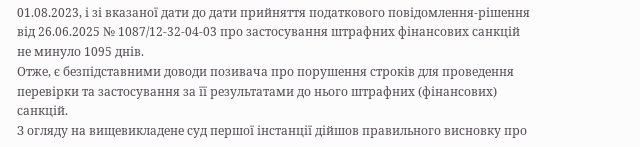01.08.2023, і зі вказаної дати до дати прийняття податкового повідомлення-рішення від 26.06.2025 № 1087/12-32-04-03 про застосування штрафних фінансових санкцій не минуло 1095 днів.
Отже, є безпідставними доводи позивача про порушення строків для проведення перевірки та застосування за її результатами до нього штрафних (фінансових) санкцій.
З огляду на вищевикладене суд першої інстанції дійшов правильного висновку про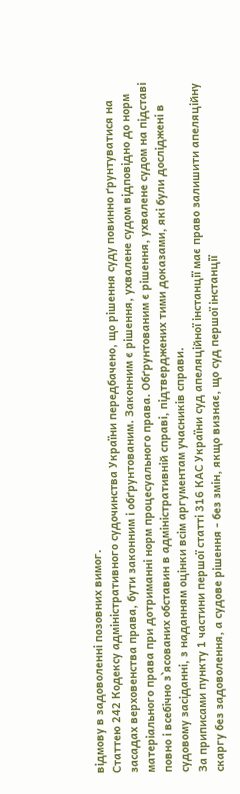відмову в задоволенні позовних вимог.
Статтею 242 Кодексу адміністративного судочинства України передбачено, що рішення суду повинно ґрунтуватися на засадах верховенства права, бути законним і обґрунтованим. Законним є рішення, ухвалене судом відповідно до норм матеріального права при дотриманні норм процесуального права. Обґрунтованим є рішення, ухвалене судом на підставі повно і всебічно з`ясованих обставин в адміністративній справі, підтверджених тими доказами, які були досліджені в судовому засіданні, з наданням оцінки всім аргументам учасників справи.
За приписами пункту 1 частини першої статті 316 КАС України суд апеляційної інстанції має право залишити апеляційну скаргу без задоволення, а судове рішення - без змін, якщо визнає, що суд першої інстанції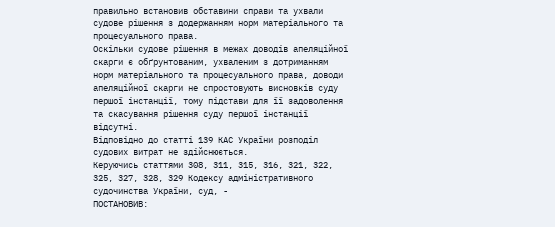правильно встановив обставини справи та ухвали судове рішення з додержанням норм матеріального та процесуального права.
Оскільки судове рішення в межах доводів апеляційної скарги є обґрунтованим, ухваленим з дотриманням норм матеріального та процесуального права, доводи апеляційної скарги не спростовують висновків суду першої інстанції, тому підстави для її задоволення та скасування рішення суду першої інстанції відсутні.
Відповідно до статті 139 КАС України розподіл судових витрат не здійснюється.
Керуючись статтями 308, 311, 315, 316, 321, 322, 325, 327, 328, 329 Кодексу адміністративного судочинства України, суд, -
ПОСТАНОВИВ: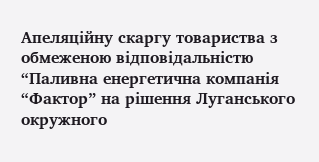Апеляційну скаргу товариства з обмеженою відповідальністю “Паливна енергетична компанія “Фактор” на рішення Луганського окружного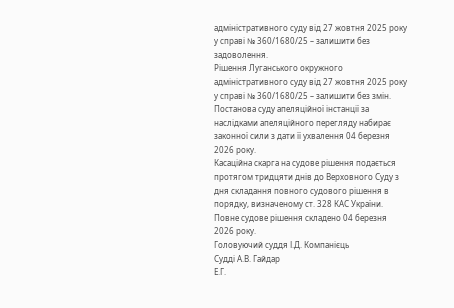адміністративного суду від 27 жовтня 2025 року у справі № 360/1680/25 – залишити без задоволення.
Рішення Луганського окружного адміністративного суду від 27 жовтня 2025 року у справі № 360/1680/25 – залишити без змін.
Постанова суду апеляційної інстанції за наслідками апеляційного перегляду набирає законної сили з дати її ухвалення 04 березня 2026 року.
Касаційна скарга на судове рішення подається протягом тридцяти днів до Верховного Суду з дня складання повного судового рішення в порядку, визначеному ст. 328 КАС України.
Повне судове рішення складено 04 березня 2026 року.
Головуючий суддя І.Д. Компанієць
Судді А.В. Гайдар
Е.Г.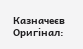Казначеєв
Оригінал: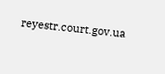reyestr.court.gov.ua